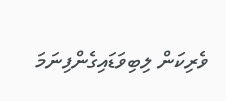ވެރިކަން ލިބިވަޑައިގެންފިނަމަ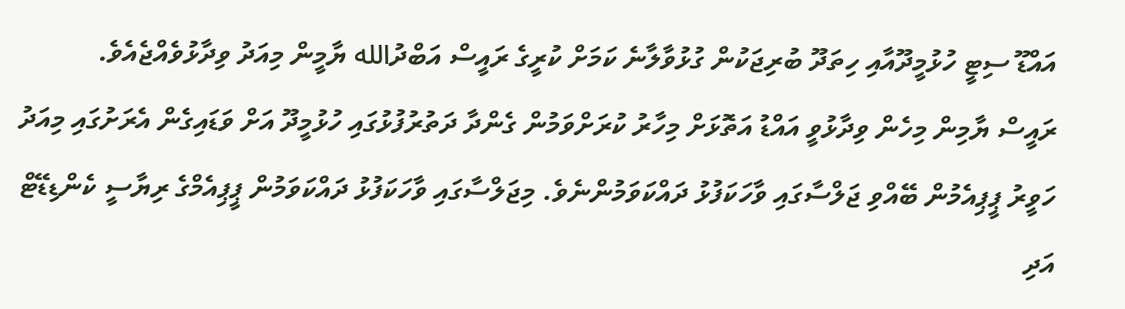އައްޑޫ ސިޓީ ހުޅުމީދޫއާއި ހިތަދޫ ބުރިޖަކުން ގުޅުވާލާނެ ކަމަށް ކުރީގެ ރައީސް އަބްދުالله ޔާމީން މިއަދު ވިދާޅުވެއްޖެއެވެ.
ރައީސް ޔާމިން މިހެން ވިދާޅުވީ އައްޑު އަތޮޅަށް މިހާރު ކުރަށްވަމުން ގެންދާ ދަތުރުފުޅުގައި ހުޅުމީދޫ އަށް ވަޑައިގެން އެރަށުގައި މިއަދު ހަވީރު ޕީޕިއެމުން ބޭއްވި ޖަލްސާގައި ވާހަކަފުޅު ދައްކަވަމުންނެވެ. މިޖަލްސާގައި ވާހަކަފުޅު ދައްކަވަމުން ޕީޕިއެމްގެ ރިޔާސީ ކެންޑިޑޭޓް އަދި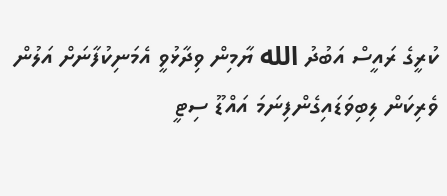ކުރީގެ ރައީސް އަބުދު الله ޔާމިން ވިދާޅުވީ އެމަނިކުފާނަށް އަލުން ވެރިކަން ލިބިވަޑައިގެންފިނަމަ އައްޑޫ ސިޓީ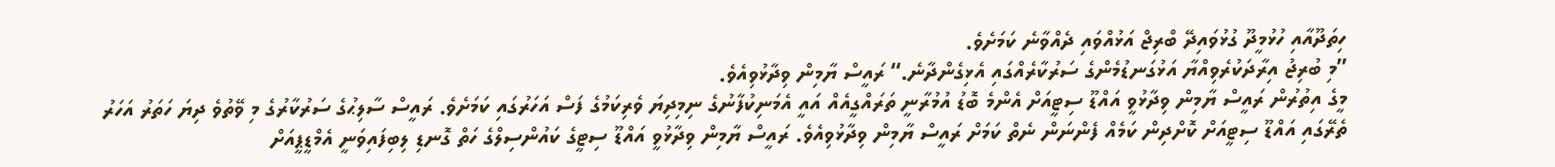ހިތަދޫއާއި ހުޅުމީދޫ ގުޅުވައިދޭ ބްރިޖް އަޅުއްވައި ދެއްވާނެ ކަމަށެވެ.
”މި ބުރިޖު އިރާދަކުރެވިއްޔާ އަޅުގަނޑުމެންގެ ސަރުކާރެއްގައި އެޅިގެންދާނެ.“ ރައީސް ޔާމިން ވިދާޅުވިއެވެ.
މީގެ އިތުރުން ރައީސް ޔާމިން ވިދާޅުވީ އައްޑޫ ސިޓީއަށް އެންމެ ބޮޑު އުމުރާނީ ތަރައްގީއެއް އައީ އެމަނިކުފާނުގެ ނިމިދިޔަ ވެރިކަމުގެ ފަސް އަހަރުގައި ކަމަށެވެ. ރައީސް ސާލިޙުގެ ސަރުކާރުގެ މި ވޭތުވެ ދިޔަ ހަތަރު އަހަރު ތެރޭގައި އައްޑޫ ސިޓީއަށް ކޮށްދިން ކަމެއް ފެންނަން ނެތް ކަމަށް ރައީސް ޔާމިން ވިދާޅުވިއެވެ. ރައީސް ޔާމިން ވިދާޅުވީ އައްޑޫ ސިޓީގެ ކައުންސިލްގެ ހަތް ގޮނޑި ލިބިފައިވަނީ އެމްޑީޕީއަށް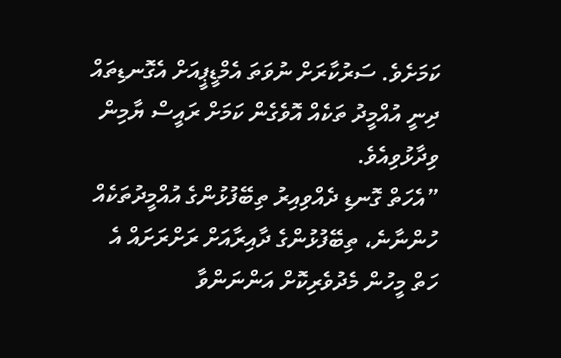ކަމަށެވެ. ސަރުކާރަށް ނުވަތަ އެމްޑީޕީއަށް އެގޮނޑިތައް ދިނީ އުއްމީދު ތަކެއް އޮވެގެން ކަމަށް ރައީސް ޔާމިން ވިދާޅުވިއެވެ.
”އެހަތް ގޮނޑި ދެއްވިއިރު ތިބޭފުޅުންގެ އުއްމީދުތަކެއް ހުންނާނެ، ތިބޭފުޅުންގެ ދާއިރާއަށް ރަށްރަށައް އެ ހަތް މީހުން މެދުވެރިކޮށް އަންނަންވާ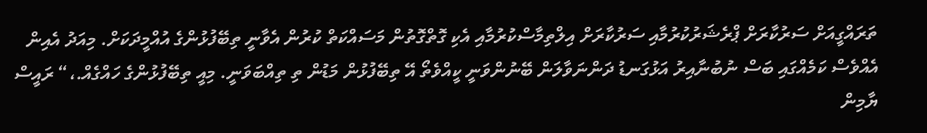ތަރައްގީއަށް ސަރުކާރަށް ޕްރެޝަރުކުރުމާއި ސަރުކާރަށް އިލްތިމާސްކުރުމާއި އެކި ގޮތްގޮތުން މަސައްކަތް ކުރުން އެވާނީ ތިބޭފުޅުންގެ އުއްމީދަކަށް. މިއަދު އެއިން އެއްވެސް ކަމެއްގައި ބަސް ނުބުނާއިރު އަޅުގަނޑު ދަންނަވާލަން ބޭނުންވަނީ ކީއްވެތޯ އޭ ތިބޭފުޅުން މަޑުން ތި ތިއްބަވަނީ. މިއީ ތިބޭފުޅުންގެ ހައްގެއް.،“ ރައީސް ޔާމިން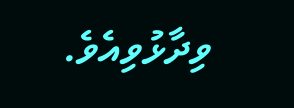ވިދާޅުވިއެވެ.